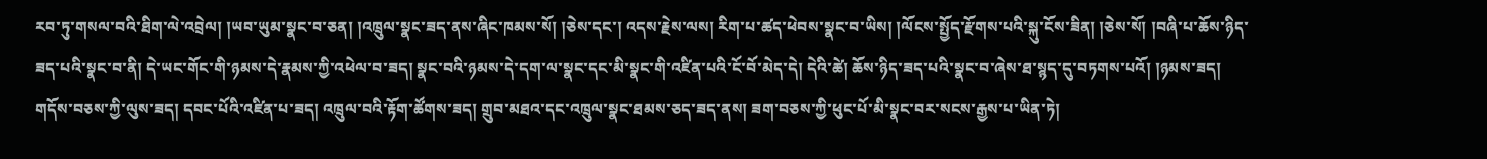རབ་ཏུ་གསལ་བའི་ཐིག་ལེ་འབྲེལ། །ཡབ་ཡུམ་སྣང་བ་ཅན། །འཁྲུལ་སྣང་ཟད་ནས་ཞིང་ཁམས་སོ། །ཅེས་དང་། འདས་རྗེས་ལས། རིག་པ་ཚད་ཕེབས་སྣང་བ་ཡིས། །ལོངས་སྤྱོད་རྫོགས་པའི་སྐུ་ངོས་ཟིན། །ཅེས་སོ། །བཞི་པ་ཆོས་ཉིད་ཟད་པའི་སྣང་བ་ནི། དེ་ཡང་གོང་གི་ཉམས་དེ་རྣམས་ཀྱི་འཕེལ་བ་ཟད། སྣང་བའི་ཉམས་དེ་དག་ལ་སྣང་དང་མི་སྣང་གི་འཛིན་པའི་ངོ་བོ་མེད་དེ། དེའི་ཚེ། ཆོས་ཉིད་ཟད་པའི་སྣང་བ་ཞེས་ཐ་སྙད་དུ་བཏགས་པའོ། །ཉམས་ཟད། གདོས་བཅས་ཀྱི་ལུས་ཟད། དབང་པོའི་འཛིན་པ་ཟད། འཁྲུལ་བའི་རྟོག་ཚོགས་ཟད། གྲུབ་མཐའ་དང་འཁྲུལ་སྣང་ཐམས་ཅད་ཟད་ནས། ཟག་བཅས་ཀྱི་ཕུང་པོ་མི་སྣང་བར་སངས་རྒྱས་པ་ཡིན་ཏེ།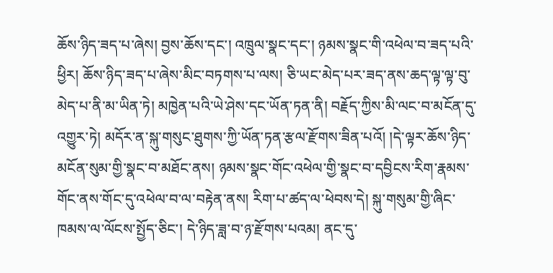ཆོས་ཉིད་ཟད་པ་ཞེས། བྱས་ཆོས་དང་། འཁྲུལ་སྣང་དང་། ཉམས་སྣང་གི་འཕེལ་བ་ཟད་པའི་ཕྱིར། ཆོས་ཉིད་ཟད་པ་ཞེས་མིང་བཏགས་པ་ལས། ཅི་ཡང་མེད་པར་ཟད་ནས་ཆད་ལྟ་ལྟ་བུ་མེད་པ་ནི་མ་ཡིན་ཏེ། མཁྱེན་པའི་ཡེ་ཤེས་དང་ཡོན་ཏན་ནི། བརྗོད་ཀྱིས་མི་ལང་བ་མངོན་དུ་འགྱུར་ཏེ། མདོར་ན་སྐུ་གསུང་ཐུགས་ཀྱི་ཡོན་ཏན་རྩལ་རྫོགས་ཟིན་པའོ། །དེ་ལྟར་ཆོས་ཉིད་མངོན་སུམ་གྱི་སྣང་བ་མཐོང་ནས། ཉམས་སྣང་གོང་འཕེལ་གྱི་སྣང་བ་དབྱིངས་རིག་རྣམས་གོང་ནས་གོང་དུ་འཕེལ་བ་ལ་བརྟེན་ནས། རིག་པ་ཚད་ལ་ཕེབས་དེ། སྐུ་གསུམ་གྱི་ཞིང་ཁམས་ལ་ལོངས་སྤྱོད་ཅིང་། དེ་ཉིད་ཟླ་བ་ཉ་རྫོགས་པའམ། ནང་དུ་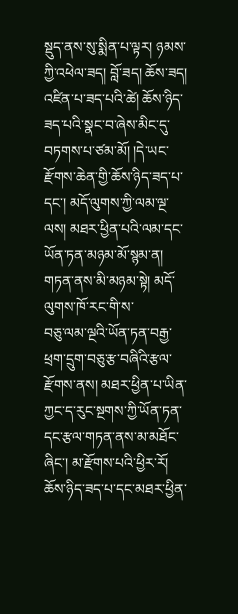སྡུད་ནས་སུ་སྨིན་པ་ལྟར། ཉམས་ཀྱི་འཕེལ་ཟད། བློ་ཟད། ཆོས་ཟད། འཛིན་པ་ཟད་པའི་ཚེ། ཆོས་ཉིད་ཟད་པའི་སྣང་བ་ཞེས་མིང་དུ་བཏགས་པ་ཙམ་མོ། །དེ་ཡང་རྫོགས་ཆེན་གྱི་ཆོས་ཉིད་ཟད་པ་དང་། མདོ་ལུགས་ཀྱི་ལམ་ལྔ་ལས། མཐར་ཕྱིན་པའི་ལམ་དང་ཡོན་ཏན་མཉམ་མོ་སྙམ་ན། གཏན་ནས་མི་མཉམ་སྟེ། མདོ་ལུགས་ཁོ་རང་གི་ས་
བཅུ་ལམ་ལྔའི་ཡོན་ཏན་བརྒྱ་ཕྲག་དྲུག་བཅུ་རྩ་བཞིའི་རྩལ་རྫོགས་ནས། མཐར་ཕྱིན་པ་ཡིན་ཀྱང་ད་རུང་སྔགས་ཀྱི་ཡོན་ཏན་དང་རྩལ་གཏན་ནས་མ་མཐོང་ཞིང་། མ་རྫོགས་པའི་ཕྱིར་རོ། ཆོས་ཉིད་ཟད་པ་དང་མཐར་ཕྱིན་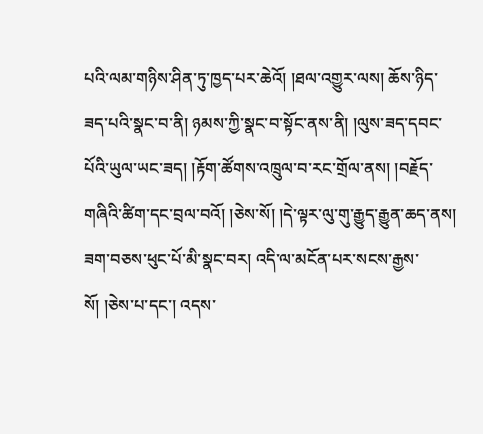པའི་ལམ་གཉིས་ཤིན་ཏུ་ཁྱད་པར་ཆེའོ། །ཐལ་འགྱུར་ལས། ཆོས་ཉིད་ཟད་པའི་སྣང་བ་ནི། ཉམས་ཀྱི་སྣང་བ་སྟོང་ནས་ནི། །ལུས་ཟད་དབང་པོའི་ཡུལ་ཡང་ཟད། །རྟོག་ཚོགས་འཁྲུལ་བ་རང་གྲོལ་ནས། །བརྗོད་གཞིའི་ཚིག་དང་བྲལ་བའོ། །ཅེས་སོ། །དེ་ལྟར་ལུ་གུ་རྒྱུད་རྒྱུན་ཆད་ནས། ཟག་བཅས་ཕུང་པོ་མི་སྣང་བར། འདི་ལ་མངོན་པར་སངས་རྒྱས་སོ། །ཅེས་པ་དང་། འདས་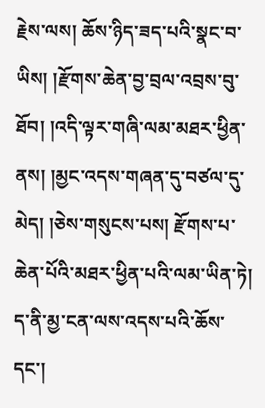རྗེས་ལས། ཆོས་ཉིད་ཟད་པའི་སྣང་བ་ཡིས། །རྫོགས་ཆེན་བྱ་བྲལ་འབྲས་བུ་ཐོབ། །འདི་ལྟར་གཞི་ལམ་མཐར་ཕྱིན་ནས། །མྱང་འདས་གཞན་དུ་བཙལ་དུ་མེད། །ཅེས་གསུངས་པས། རྫོགས་པ་ཆེན་པོའི་མཐར་ཕྱིན་པའི་ལམ་ཡིན་ཏེ། ད་ནི་མྱ་ངན་ལས་འདས་པའི་ཆོས་དང་།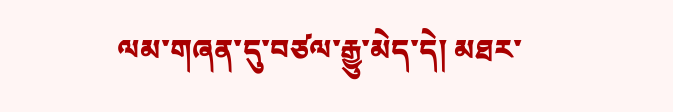ལམ་གཞན་དུ་བཙལ་རྒྱུ་མེད་དེ། མཐར་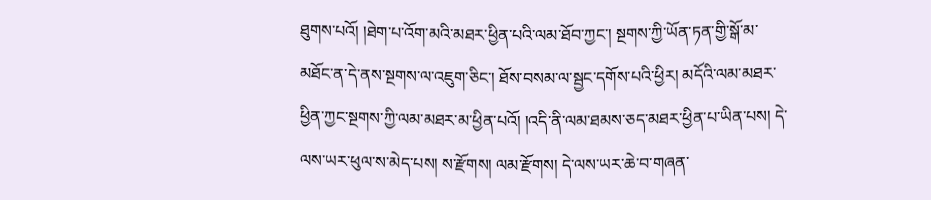ཐུགས་པའོ། །ཐེག་པ་འོག་མའི་མཐར་ཕྱིན་པའི་ལམ་ཐོབ་ཀྱང་། སྔགས་ཀྱི་ཡོན་ཏན་གྱི་སྒོ་མ་མཐོང་ན་དེ་ནས་སྔགས་ལ་འཇུག་ཅིང་། ཐོས་བསམ་ལ་སྦྱང་དགོས་པའི་ཕྱིར། མདོའི་ལམ་མཐར་ཕྱིན་ཀྱང་སྔགས་ཀྱི་ལམ་མཐར་མ་ཕྱིན་པའོ། །འདི་ནི་ལམ་ཐམས་ཅད་མཐར་ཕྱིན་པ་ཡིན་པས། དེ་ལས་ཡར་ཕུལ་ས་མེད་པས། ས་རྫོགས། ལམ་རྫོགས། དེ་ལས་ཡར་ཆེ་བ་གཞན་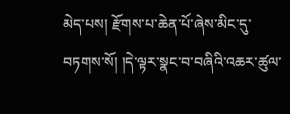མེད་པས། རྫོགས་པ་ཆེན་པོ་ཞེས་མིང་དུ་བཏགས་སོ། །དེ་ལྟར་སྣང་བ་བཞིའི་འཆར་ཚུལ་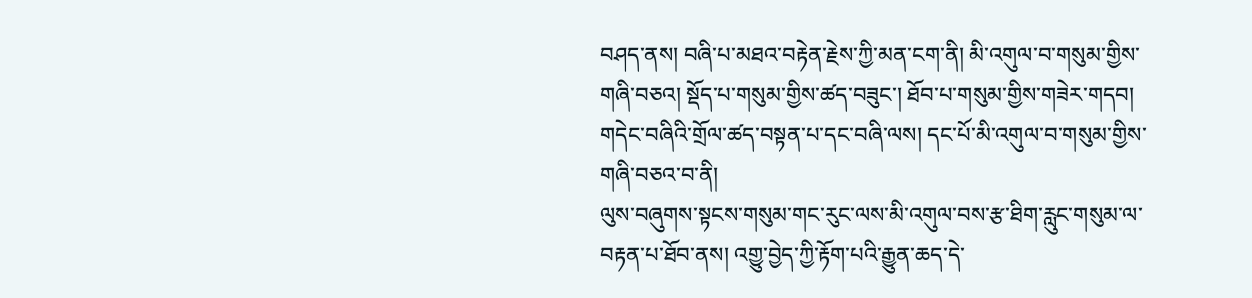བཤད་ནས། བཞི་པ་མཐའ་བརྟེན་རྗེས་ཀྱི་མན་ངག་ནི། མི་འགུལ་བ་གསུམ་གྱིས་གཞི་བཅའ། སྡོད་པ་གསུམ་གྱིས་ཚད་བཟུང་། ཐོབ་པ་གསུམ་གྱིས་གཟེར་གདབ། གདེང་བཞིའི་གྲོལ་ཚད་བསྟན་པ་དང་བཞི་ལས། དང་པོ་མི་འགུལ་བ་གསུམ་གྱིས་གཞི་བཅའ་བ་ནི།
ལུས་བཞུགས་སྟངས་གསུམ་གང་རུང་ལས་མི་འགུལ་བས་རྩ་ཐིག་རླུང་གསུམ་ལ་བརྟན་པ་ཐོབ་ནས། འགྱུ་བྱེད་ཀྱི་རྟོག་པའི་རྒྱུན་ཆད་དེ་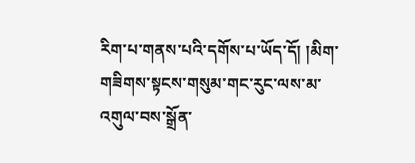རིག་པ་གནས་པའི་དགོས་པ་ཡོད་དོ། །མིག་གཟིགས་སྟངས་གསུམ་གང་རུང་ལས་མ་འགུལ་བས་སྒྲོན་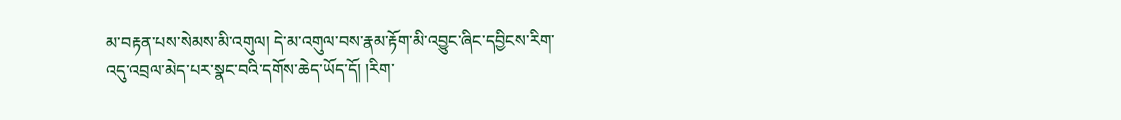མ་བརྟན་པས་སེམས་མི་འགུལ། དེ་མ་འགུལ་བས་རྣམ་རྟོག་མི་འབྱུང་ཞིང་དབྱིངས་རིག་འདུ་འབྲལ་མེད་པར་སྣང་བའི་དགོས་ཆེད་ཡོད་དོ། །རིག་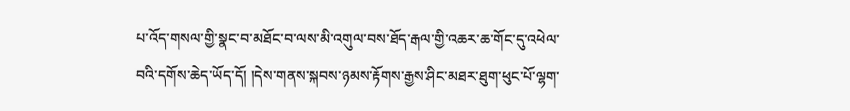པ་འོད་གསལ་གྱི་སྣང་བ་མཐོང་བ་ལས་མི་འགུལ་བས་ཐོད་རྒལ་གྱི་འཆར་ཆ་གོང་དུ་འཕེལ་བའི་དགོས་ཆེད་ཡོད་དོ། །དེས་གནས་སྐབས་ཉམས་རྟོགས་རྒྱས་ཤིང་མཐར་ཐུག་ཕུང་པོ་ལྷག་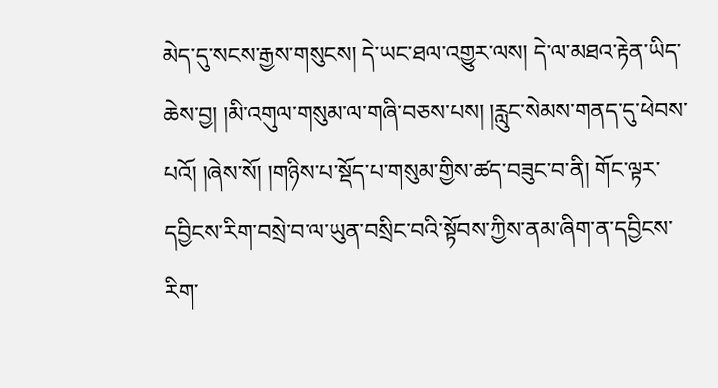མེད་དུ་སངས་རྒྱས་གསུངས། དེ་ཡང་ཐལ་འགྱུར་ལས། དེ་ལ་མཐའ་རྟེན་ཡིད་ཆེས་བྱ། །མི་འགུལ་གསུམ་ལ་གཞི་བཅས་པས། །རླུང་སེམས་གནད་དུ་ཕེབས་པའོ། །ཞེས་སོ། །གཉིས་པ་སྡོད་པ་གསུམ་གྱིས་ཚད་བཟུང་བ་ནི། གོང་ལྟར་དབྱིངས་རིག་བསྲེ་བ་ལ་ཡུན་བསྲིང་བའི་སྟོབས་ཀྱིས་ནམ་ཞིག་ན་དབྱིངས་རིག་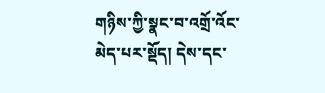གཉིས་ཀྱི་སྣང་བ་འགྲོ་འོང་མེད་པར་སྡོད། དེས་དང་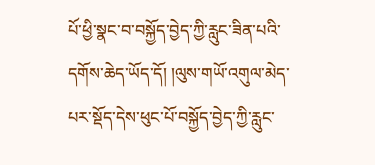པོ་ཕྱི་སྣང་བ་བསྐྱོད་བྱེད་ཀྱི་རླུང་ཟིན་པའི་དགོས་ཆེད་ཡོད་དོ། །ལུས་གཡོ་འགུལ་མེད་པར་སྡོད་དེས་ཕུང་པོ་བསྐྱོད་བྱེད་ཀྱི་རླུང་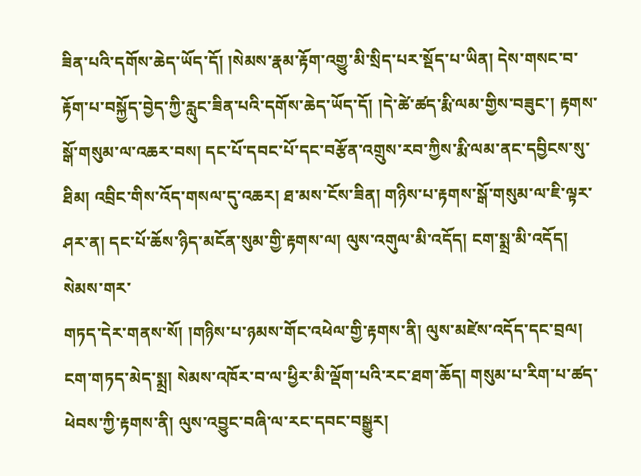ཟིན་པའི་དགོས་ཆེད་ཡོད་དོ། །སེམས་རྣམ་རྟོག་འགྱུ་མི་སྲིད་པར་སྡོད་པ་ཡིན། དེས་གསང་བ་རྟོག་པ་བསྐྱོད་བྱེད་ཀྱི་རླུང་ཟིན་པའི་དགོས་ཆེད་ཡོད་དོ། །དེ་ཚེ་ཚད་རྨི་ལམ་གྱིས་བཟུང་། རྟགས་སྒོ་གསུམ་ལ་འཆར་བས། དང་པོ་དབང་པོ་དང་བརྩོན་འགྲུས་རབ་ཀྱིས་རྨི་ལམ་ནང་དབྱིངས་སུ་ཐིམ། འབྲིང་གིས་འོད་གསལ་དུ་འཆར། ཐ་མས་ངོས་ཟིན། གཉིས་པ་རྟགས་སྒོ་གསུམ་ལ་ཇི་ལྟར་ཤར་ན། དང་པོ་ཆོས་ཉིད་མངོན་སུམ་གྱི་རྟགས་ལ། ལུས་འགུལ་མི་འདོད། ངག་སྨྲ་མི་འདོད། སེམས་གར་
གཏད་དེར་གནས་སོ། །གཉིས་པ་ཉམས་གོང་འཕེལ་གྱི་རྟགས་ནི། ལུས་མཛེས་འདོད་དང་བྲལ། ངག་གཏད་མེད་སྨྲ། སེམས་འཁོར་བ་ལ་ཕྱིར་མི་ལྡོག་པའི་རང་ཐག་ཆོད། གསུམ་པ་རིག་པ་ཚད་ཕེབས་ཀྱི་རྟགས་ནི། ལུས་འབྱུང་བཞི་ལ་རང་དབང་བསྒྱུར།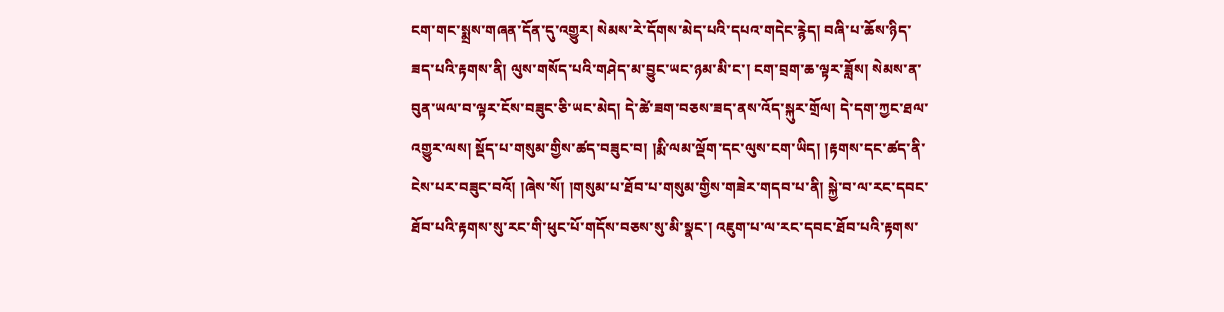ངག་གང་སྨྲས་གཞན་དོན་དུ་འགྱུར། སེམས་རེ་དོགས་མེད་པའི་དཔའ་གདེང་རྙེད། བཞི་པ་ཆོས་ཉིད་ཟད་པའི་རྟགས་ནི། ལུས་གསོད་པའི་གཤེད་མ་བྱུང་ཡང་ཉམ་མི་ང་། ངག་བྲག་ཆ་ལྟར་ཟློས། སེམས་ན་བུན་ཡལ་བ་ལྟར་ངོས་བཟུང་ཅི་ཡང་མེད། དེ་ཚེ་ཟག་བཅས་ཟད་ནས་འོད་སྐུར་གྲོལ། དེ་དག་ཀྱང་ཐལ་འགྱུར་ལས། སྡོད་པ་གསུམ་གྱིས་ཚད་བཟུང་བ། །རྨི་ལམ་ལྡོག་དང་ལུས་ངག་ཡིད། །རྟགས་དང་ཚད་ནི་ངེས་པར་བཟུང་བའོ། །ཞེས་སོ། །གསུམ་པ་ཐོབ་པ་གསུམ་གྱིས་གཟེར་གདབ་པ་ནི། སྐྱེ་བ་ལ་རང་དབང་ཐོབ་པའི་རྟགས་སུ་རང་གི་ཕུང་པོ་གདོས་བཅས་སུ་མི་སྣང་། འཇུག་པ་ལ་རང་དབང་ཐོབ་པའི་རྟགས་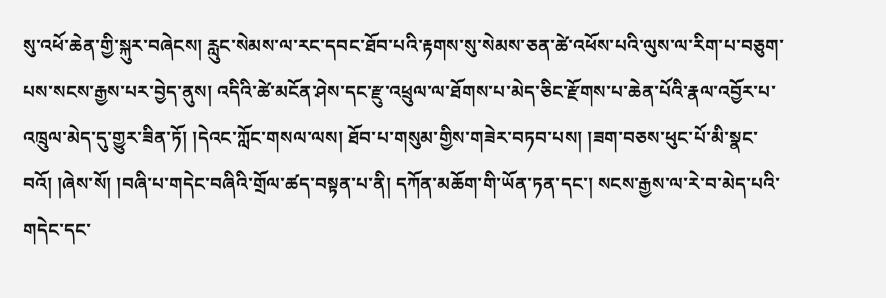སུ་འཕོ་ཆེན་གྱི་སྐུར་བཞེངས། རླུང་སེམས་ལ་རང་དབང་ཐོབ་པའི་རྟགས་སུ་སེམས་ཅན་ཚེ་འཕོས་པའི་ལུས་ལ་རིག་པ་བཅུག་པས་སངས་རྒྱས་པར་བྱེད་ནུས། འདིའི་ཚེ་མངོན་ཤེས་དང་རྫུ་འཕྲུལ་ལ་ཐོགས་པ་མེད་ཅིང་རྫོགས་པ་ཆེན་པོའི་རྣལ་འབྱོར་པ་འཁྲུལ་མེད་དུ་གྱུར་ཟིན་ཏོ། །དེའང་ཀློང་གསལ་ལས། ཐོབ་པ་གསུམ་གྱིས་གཟེར་བཏབ་པས། །ཟག་བཅས་ཕུང་པོ་མི་སྣང་བའོ། །ཞེས་སོ། །བཞི་པ་གདེང་བཞིའི་གྲོལ་ཚད་བསྟན་པ་ནི། དཀོན་མཆོག་གི་ཡོན་ཏན་དང་། སངས་རྒྱས་ལ་རེ་བ་མེད་པའི་གདེང་དང་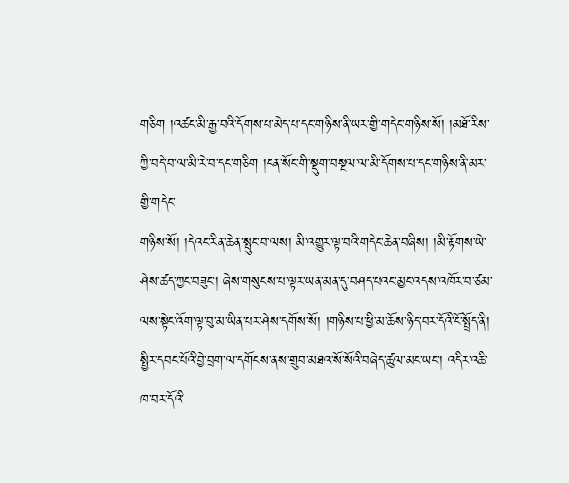གཅིག །འཚང་མི་རྒྱ་བའི་དོགས་པ་མེད་པ་དང་གཉིས་ནི་ཡར་གྱི་གདེང་གཉིས་སོ། །མཐོ་རིས་ཀྱི་བདེ་བ་ལ་མི་རེ་བ་དང་གཅིག །ངན་སོང་གི་སྡུག་བསྔལ་ལ་མི་དོགས་པ་དང་གཉིས་ནི་མར་གྱི་གདེང་
གཉིས་སོ། །དེའང་རིན་ཆེན་སྤུང་བ་ལས། མི་འགྱུར་ལྟ་བའི་གདེང་ཆེན་བཞིས། །མི་རྟོགས་ཡེ་ཤེས་ཚད་ཀྱང་བཟུང་། ཞེས་གསུངས་པ་ལྟར་ཡན་མན་དུ་བཤད་པའང་མྱང་འདས་འཁོར་བ་ཙམ་ལས་སྟེང་འོག་ལྟ་བུ་མ་ཡིན་པར་ཤེས་དགོས་སོ། །གཉིས་པ་ཕྱི་མ་ཆོས་ཉིད་བར་དོའི་ངོ་སྤྲོད་ནི། སྤྱིར་དབང་པོའི་བྱེ་བྲག་ལ་དགོངས་ནས་གྲུབ་མཐའ་སོ་སོའི་བཞེད་ཚུལ་མང་ཡང་། འདིར་འཆི་ཁ་བར་དོའི་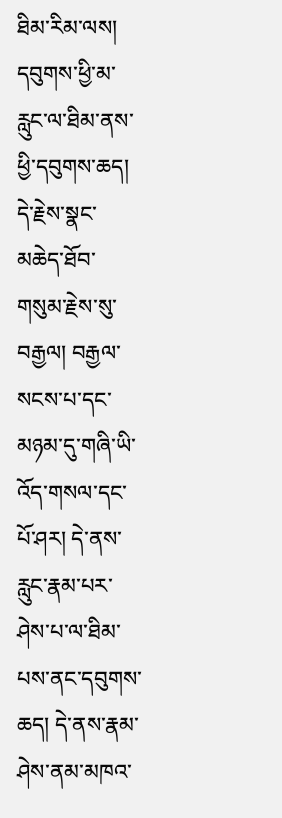ཐིམ་རིམ་ལས། དབུགས་ཕྱི་མ་རླུང་ལ་ཐིམ་ནས་ཕྱི་དབུགས་ཆད། དེ་རྗེས་སྣང་མཆེད་ཐོབ་གསུམ་རྗེས་སུ་བརྒྱལ། བརྒྱལ་སངས་པ་དང་མཉམ་དུ་གཞི་ཡི་འོད་གསལ་དང་པོ་ཤར། དེ་ནས་རླུང་རྣམ་པར་ཤེས་པ་ལ་ཐིམ་པས་ནང་དབུགས་ཆད། དེ་ནས་རྣམ་ཤེས་ནམ་མཁའ་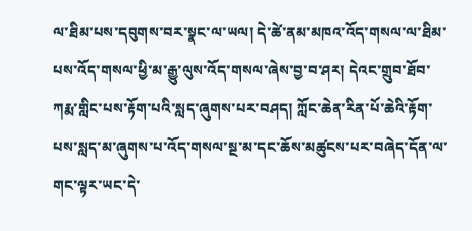ལ་ཐིམ་པས་དབུགས་བར་སྣང་ལ་ཡལ། དེ་ཚེ་ནམ་མཁའ་འོད་གསལ་ལ་ཐིམ་པས་འོད་གསལ་ཕྱི་མ་རྒྱུ་ལུས་འོད་གསལ་ཞེས་བྱ་བ་ཤར། དེའང་གྲུབ་ཐོབ་ཀརྨ་གླིང་པས་རྟོག་པའི་སླད་ཞུགས་པར་བཤད། ཀློང་ཆེན་རིན་པོ་ཆེའི་རྟོག་པས་སླད་མ་ཞུགས་པ་འོད་གསལ་སྔ་མ་དང་ཆོས་མཚུངས་པར་བཞེད་དོན་ལ་གང་ལྟར་ཡང་དེ་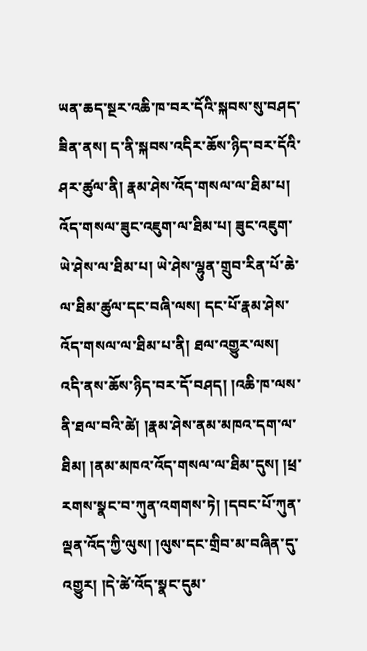ཡན་ཆད་སྔར་འཆི་ཁ་བར་དོའི་སྐབས་སུ་བཤད་ཟིན་ནས། ད་ནི་སྐབས་འདིར་ཆོས་ཉིད་བར་དོའི་ཤར་ཚུལ་ནི། རྣམ་ཤེས་འོད་གསལ་ལ་ཐིམ་པ། འོད་གསལ་ཟུང་འཇུག་ལ་ཐིམ་པ། ཟུང་འཇུག་ཡེ་ཤེས་ལ་ཐིམ་པ། ཡེ་ཤེས་ལྷུན་གྲུབ་རིན་པོ་ཆེ་ལ་ཐིམ་ཚུལ་དང་བཞི་ལས། དང་པོ་རྣམ་ཤེས་འོད་གསལ་ལ་ཐིམ་པ་ནི། ཐལ་འགྱུར་ལས། འདི་ནས་ཆོས་ཉིད་བར་དོ་བཤད། །འཆི་ཁ་ལས་ནི་ཐལ་བའི་ཚེ། །རྣམ་ཤེས་ནམ་མཁའ་དག་ལ་ཐིམ། །ནམ་མཁའ་འོད་གསལ་ལ་ཐིམ་དུས། །ཕྲ་རགས་སྣང་བ་ཀུན་འགགས་ཏེ། །དབང་པོ་ཀུན་ལྡན་འོད་ཀྱི་ལུས། །ལུས་དང་གྲིབ་མ་བཞིན་དུ་འགྱུར། །དེ་ཚེ་འོད་སྣང་དུམ་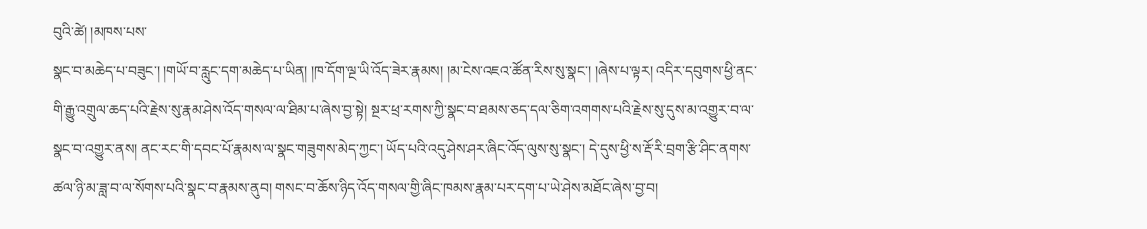བུའི་ཚེ། །མཁས་པས་
སྣང་བ་མཆེད་པ་བཟུང་། །གཡོ་བ་རླུང་དག་མཆེད་པ་ཡིན། །ཁ་དོག་ལྔ་ཡི་འོད་ཟེར་རྣམས། །མ་ངེས་འཇའ་ཚོན་རིས་སུ་སྣང་། །ཞེས་པ་ལྟར། འདིར་དབུགས་ཕྱི་ནང་གི་རྒྱུ་འགྲུལ་ཆད་པའི་རྗེས་སུ་རྣམ་ཤེས་འོད་གསལ་ལ་ཐིམ་པ་ཞེས་བྱ་སྟེ། སྔར་ཕྲ་རགས་ཀྱི་སྣང་བ་ཐམས་ཅད་དལ་ཅིག་འགགས་པའི་རྗེས་སུ་དུས་མ་འགྱུར་བ་ལ་སྣང་བ་འགྱུར་ནས། ནང་རང་གི་དབང་པོ་རྣམས་ལ་སྣང་གཟུགས་མེད་ཀྱང་། ཡོད་པའི་འདུ་ཤེས་ཤར་ཞིང་འོད་ལུས་སུ་སྣང་། དེ་དུས་ཕྱི་ས་རྡོ་རི་བྲག་རྩི་ཤིང་ནགས་ཚལ་ཉི་མ་ཟླ་བ་ལ་སོགས་པའི་སྣང་བ་རྣམས་ནུབ། གསང་བ་ཆོས་ཉིད་འོད་གསལ་གྱི་ཞིང་ཁམས་རྣམ་པར་དག་པ་ཡེ་ཤེས་མཐོང་ཞེས་བྱ་བ།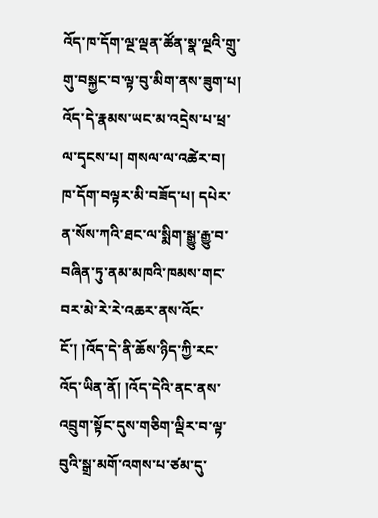འོད་ཁ་དོག་ལྔ་ལྡན་ཚོན་སྣ་ལྔའི་གྲུ་གུ་བསྐྱང་བ་ལྟ་བུ་མིག་ནས་ཟུག་པ། འོད་དེ་རྣམས་ཡང་མ་འདྲེས་པ་ཕྲ་ལ་དྭངས་པ། གསལ་ལ་འཚེར་བ། ཁ་དོག་བལྟར་མི་བཟོད་པ། དཔེར་ན་སོས་ཀའི་ཐང་ལ་སྨིག་སྒྱུ་རྒྱུ་བ་བཞིན་ཏུ་ནམ་མཁའི་ཁམས་གང་བར་མེ་རེ་རེ་འཆར་ནས་འོང་ངོ་། །འོད་དེ་ནི་ཆོས་ཉིད་ཀྱི་རང་འོད་ཡིན་ནོ། །འོད་དེའི་ནང་ནས་འབྲུག་སྟོང་དུས་གཅིག་ལྡིར་བ་ལྟ་བུའི་སྒྲ་མགོ་འགས་པ་ཙམ་དུ་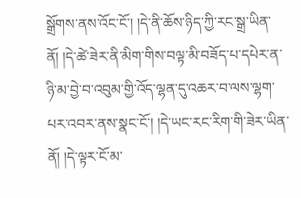སྒྲོགས་ནས་འོང་ངོ་། །དེ་ནི་ཆོས་ཉིད་ཀྱི་རང་སྒྲ་ཡིན་ནོ། །དེ་ཚེ་ཟེར་ནི་མིག་གིས་བལྟ་མི་བཟོད་པ་དཔེར་ན་ཉི་མ་བྱེ་བ་འབུམ་གྱི་འོད་ལྷན་དུ་འཆར་བ་ལས་ལྷག་པར་འབར་ནས་སྣང་ངོ་། །དེ་ཡང་རང་རིག་གི་ཟེར་ཡིན་ནོ། །དེ་ལྟར་ངོ་མ་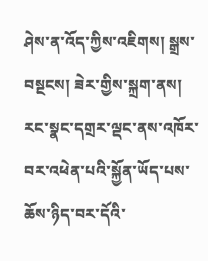ཤེས་ན་འོད་ཀྱིས་འཇིགས། སྒྲས་བསྔངས། ཟེར་གྱིས་སྐྲག་ནས། རང་སྣང་དགྲར་ལྡང་ནས་འཁོར་བར་འཕེན་པའི་སྐྱོན་ཡོད་པས་ཆོས་ཉིད་བར་དོའི་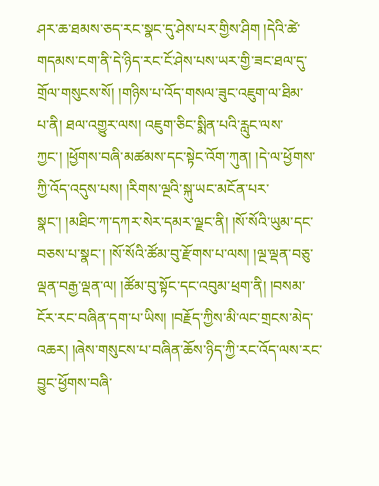ཤར་ཆ་ཐམས་ཅད་རང་སྣང་དུ་ཤེས་པར་གྱིས་ཤིག །དེའི་ཚེ་གདམས་ངག་ནི་དེ་ཉིད་རང་ངོ་ཤེས་པས་ཡར་གྱི་ཟང་ཐལ་དུ་གྲོལ་གསུངས་སོ། །གཉིས་པ་འོད་གསལ་ཟུང་འཇུག་ལ་ཐིམ་
པ་ནི། ཐལ་འགྱུར་ལས། འཇུག་ཅིང་སྨིན་པའི་རླུང་ལས་ཀྱང་། །ཕྱོགས་བཞི་མཚམས་དང་སྟེང་འོག་ཀུན། །དེ་ལ་ཕྱོགས་ཀྱི་འོད་འདུས་པས། །རིགས་ལྔའི་སྐུ་ཡང་མངོན་པར་སྣང་། །མཐིང་ཀ་དཀར་སེར་དམར་ལྗང་ནི། །སོ་སོའི་ཡུམ་དང་བཅས་པ་སྣང་། །སོ་སོའི་ཚོམ་བུ་རྫོགས་པ་ལས། །ལྔ་ལྡན་བཅུ་ལྡན་བརྒྱ་ལྡན་ལ། །ཚོམ་བུ་སྟོང་དང་འབུམ་ཕྲག་ནི། །བསམ་ངོར་རང་བཞིན་དག་པ་ཡིས། །བརྗོད་ཀྱིས་མི་ལང་གྲངས་མེད་འཆར། །ཞེས་གསུངས་པ་བཞིན་ཆོས་ཉིད་ཀྱི་རང་འོད་ལས་རང་བྱུང་ཕྱོགས་བཞི་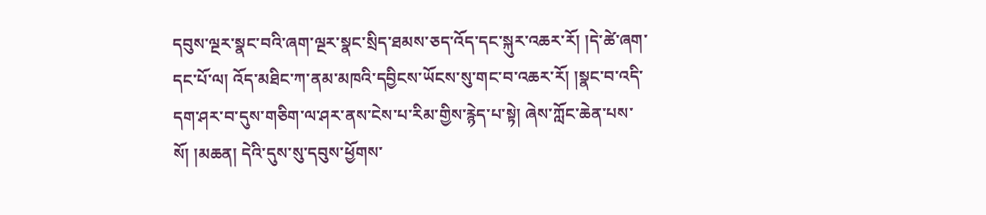དབུས་ལྔར་སྣང་བའི་ཞག་ལྔར་སྣང་སྲིད་ཐམས་ཅད་འོད་དང་སྐུར་འཆར་རོ། །དེ་ཚེ་ཞག་དང་པོ་ལ། འོད་མཐིང་ཀ་ནམ་མཁའི་དབྱིངས་ཡོངས་སུ་གང་བ་འཆར་རོ། །སྣང་བ་འདི་དག་ཤར་བ་དུས་གཅིག་ལ་ཤར་ནས་ངེས་པ་རིམ་གྱིས་རྙེད་པ་སྟེ། ཞེས་ཀློང་ཆེན་པས་སོ། །མཆན། དེའི་དུས་སུ་དབུས་ཕྱོགས་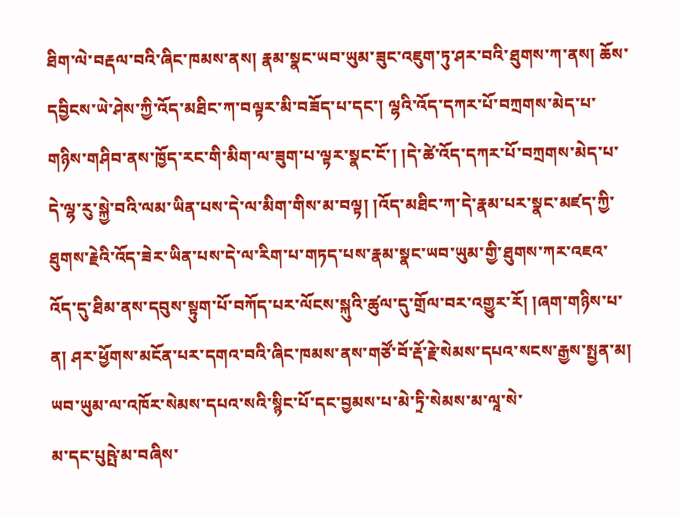ཐིག་ལེ་བརྡལ་བའི་ཞིང་ཁམས་ནས། རྣམ་སྣང་ཡབ་ཡུམ་ཟུང་འཇུག་ཏུ་ཤར་བའི་ཐུགས་ཀ་ནས། ཆོས་དབྱིངས་ཡེ་ཤེས་ཀྱི་འོད་མཐིང་ཀ་བལྟར་མི་བཟོད་པ་དང་། ལྷའི་འོད་དཀར་པོ་བཀྲགས་མེད་པ་གཉིས་གཤིབ་ནས་ཁྱོད་རང་གི་མིག་ལ་ཟུག་པ་ལྟར་སྣང་ངོ་། །དེ་ཚེ་འོད་དཀར་པོ་བཀྲགས་མེད་པ་དེ་ལྷ་རུ་སྐྱེ་བའི་ལམ་ཡིན་པས་དེ་ལ་མིག་གིས་མ་བལྟ། །འོད་མཐིང་ཀ་དེ་རྣམ་པར་སྣང་མཛད་ཀྱི་ཐུགས་རྗེའི་འོད་ཟེར་ཡིན་པས་དེ་ལ་རིག་པ་གཏད་པས་རྣམ་སྣང་ཡབ་ཡུམ་གྱི་ཐུགས་ཀར་འཇའ་འོད་དུ་ཐིམ་ནས་དབུས་སྟུག་པོ་བཀོད་པར་ལོངས་སྐུའི་ཚུལ་དུ་གྲོལ་བར་འགྱུར་རོ། །ཞག་གཉིས་པ་ན། ཤར་ཕྱོགས་མངོན་པར་དགའ་བའི་ཞིང་ཁམས་ནས་གཙོ་བོ་རྡོ་རྗེ་སེམས་དཔའ་སངས་རྒྱས་སྤྱན་མ། ཡབ་ཡུམ་ལ་འཁོར་སེམས་དཔའ་སའི་སྙིང་པོ་དང་བྱམས་པ་མེ་ཏྲི་སེམས་མ་ལཱ་སེ་
མ་དང་པུཥྤེ་མ་བཞིས་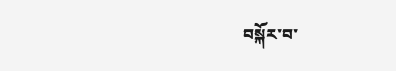བསྐོར་བ་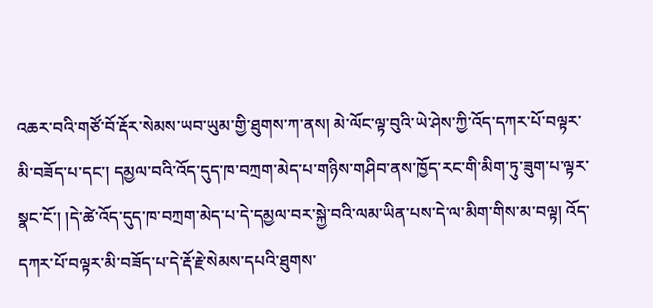འཆར་བའི་གཙོ་བོ་རྡོར་སེམས་ཡབ་ཡུམ་གྱི་ཐུགས་ཀ་ནས། མེ་ལོང་ལྟ་བུའི་ཡེ་ཤེས་ཀྱི་འོད་དཀར་པོ་བལྟར་མི་བཟོད་པ་དང་། དམྱལ་བའི་འོད་དུད་ཁ་བཀྲག་མེད་པ་གཉིས་གཤིབ་ནས་ཁྱོད་རང་གི་མིག་ཏུ་ཟུག་པ་ལྟར་སྣང་ངོ་། །དེ་ཚེ་འོད་དུད་ཁ་བཀྲག་མེད་པ་དེ་དམྱལ་བར་སྐྱེ་བའི་ལམ་ཡིན་པས་དེ་ལ་མིག་གིས་མ་བལྟ། འོད་དཀར་པོ་བལྟར་མི་བཟོད་པ་དེ་རྡོ་རྗེ་སེམས་དཔའི་ཐུགས་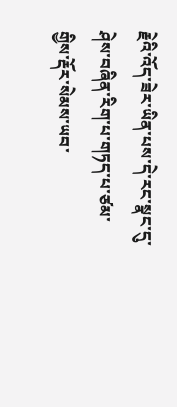རྗེའི་འོད་ཟེར་ཡིན་པས་དེ་རང་སྣང་དུ་ཤེས་བཞིན་རིག་པ་གཏད་པ་ཙམ་གྱིས་རྡོར་སེམས་ཡབ་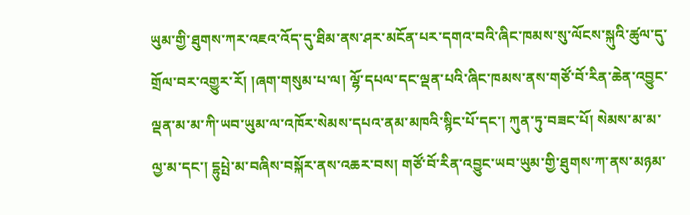ཡུམ་གྱི་ཐུགས་ཀར་འཇའ་འོད་དུ་ཐིམ་ནས་ཤར་མངོན་པར་དགའ་བའི་ཞིང་ཁམས་སུ་ལོངས་སྐུའི་ཚུལ་དུ་གྲོལ་བར་འགྱུར་རོ། །ཞག་གསུམ་པ་ལ། ལྷོ་དཔལ་དང་ལྡན་པའི་ཞིང་ཁམས་ནས་གཙོ་བོ་རིན་ཆེན་འབྱུང་ལྡན་མ་མ་ཀི་ཡབ་ཡུམ་ལ་འཁོར་སེམས་དཔའ་ནམ་མཁའི་སྙིང་པོ་དང་། ཀུན་ཏུ་བཟང་པོ། སེམས་མ་མ་ལྱ་མ་དང་། དྷུཔྤེ་མ་བཞིས་བསྐོར་ནས་འཆར་བས། གཙོ་བོ་རིན་འབྱུང་ཡབ་ཡུམ་གྱི་ཐུགས་ཀ་ནས་མཉམ་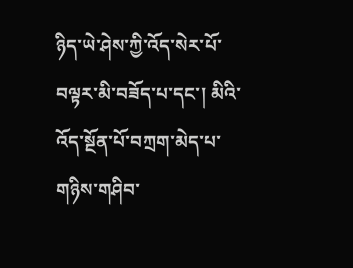ཉིད་ཡེ་ཤེས་ཀྱི་འོད་སེར་པོ་བལྟར་མི་བཟོད་པ་དང་། མིའི་འོད་སྔོན་པོ་བཀྲག་མེད་པ་གཉིས་གཤིབ་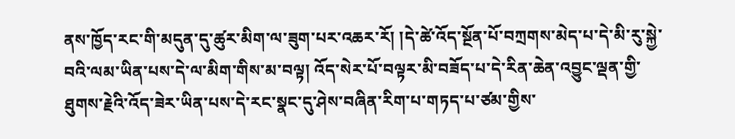ནས་ཁྱོད་རང་གི་མདུན་དུ་ཚུར་མིག་ལ་ཟུག་པར་འཆར་རོ། །དེ་ཚེ་འོད་སྔོན་པོ་བཀྲགས་མེད་པ་དེ་མི་རུ་སྐྱེ་བའི་ལམ་ཡིན་པས་དེ་ལ་མིག་གིས་མ་བལྟ། འོད་སེར་པོ་བལྟར་མི་བཟོད་པ་དེ་རིན་ཆེན་འབྱུང་ལྡན་གྱི་ཐུགས་རྗེའི་འོད་ཟེར་ཡིན་པས་དེ་རང་སྣང་དུ་ཤེས་བཞིན་རིག་པ་གཏད་པ་ཙམ་གྱིས་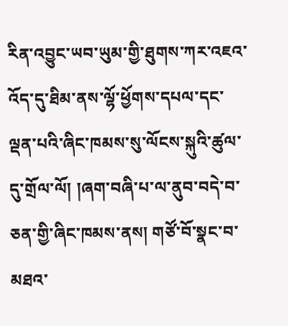རིན་འབྱུང་ཡབ་ཡུམ་གྱི་ཐུགས་ཀར་འཇའ་འོད་དུ་ཐིམ་ནས་ལྷོ་ཕྱོགས་དཔལ་དང་ལྡན་པའི་ཞིང་ཁམས་སུ་ལོངས་སྐུའི་ཚུལ་དུ་གྲོལ་ལོ། །ཞག་བཞི་པ་ལ་ནུབ་བདེ་བ་ཅན་གྱི་ཞིང་ཁམས་ནས། གཙོ་བོ་སྣང་བ་མཐའ་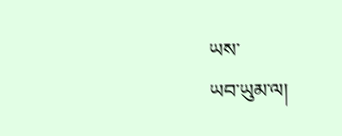ཡས་
ཡབ་ཡུམ་ལ།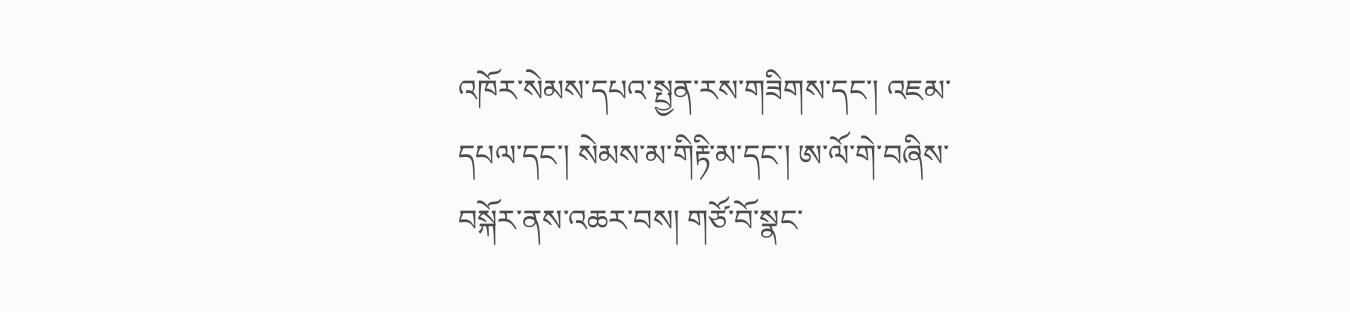འཁོར་སེམས་དཔའ་སྤྱན་རས་གཟིགས་དང་། འཇམ་དཔལ་དང་། སེམས་མ་གིརྟི་མ་དང་། ཨ་ལོ་གེ་བཞིས་བསྐོར་ནས་འཆར་བས། གཙོ་བོ་སྣང་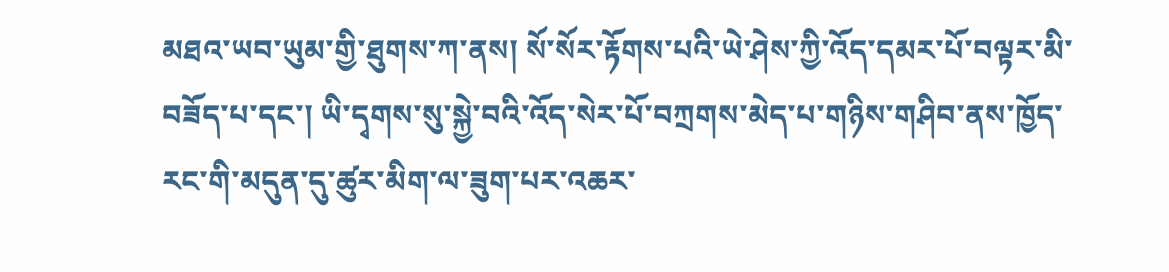མཐའ་ཡབ་ཡུམ་གྱི་ཐུགས་ཀ་ནས། སོ་སོར་རྟོགས་པའི་ཡེ་ཤེས་ཀྱི་འོད་དམར་པོ་བལྟར་མི་བཟོད་པ་དང་། ཡི་དྭགས་སུ་སྐྱེ་བའི་འོད་སེར་པོ་བཀྲགས་མེད་པ་གཉིས་གཤིབ་ནས་ཁྱོད་རང་གི་མདུན་དུ་ཚུར་མིག་ལ་ཟུག་པར་འཆར་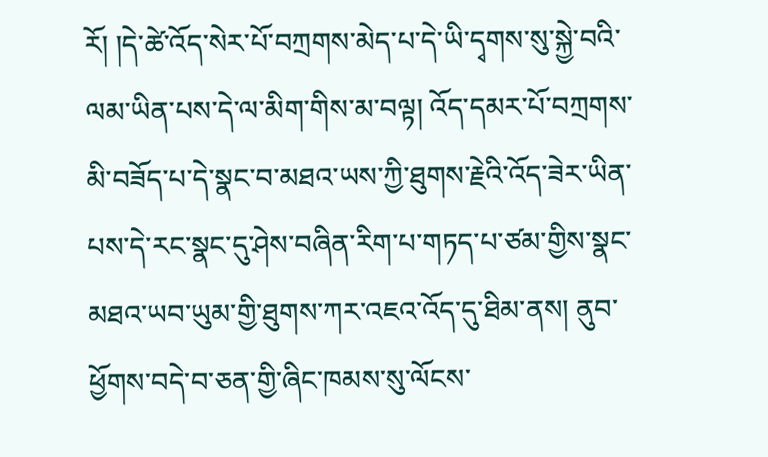རོ། །དེ་ཚེ་འོད་སེར་པོ་བཀྲགས་མེད་པ་དེ་ཡི་དྭགས་སུ་སྐྱེ་བའི་ལམ་ཡིན་པས་དེ་ལ་མིག་གིས་མ་བལྟ། འོད་དམར་པོ་བཀྲགས་མི་བཟོད་པ་དེ་སྣང་བ་མཐའ་ཡས་ཀྱི་ཐུགས་རྗེའི་འོད་ཟེར་ཡིན་པས་དེ་རང་སྣང་དུ་ཤེས་བཞིན་རིག་པ་གཏད་པ་ཙམ་གྱིས་སྣང་མཐའ་ཡབ་ཡུམ་གྱི་ཐུགས་ཀར་འཇའ་འོད་དུ་ཐིམ་ནས། ནུབ་ཕྱོགས་བདེ་བ་ཅན་གྱི་ཞིང་ཁམས་སུ་ལོངས་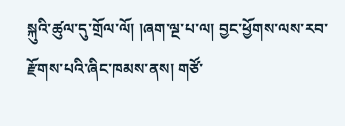སྐུའི་ཚུལ་དུ་གྲོལ་ལོ། །ཞག་ལྔ་པ་ལ། བྱང་ཕྱོགས་ལས་རབ་རྫོགས་པའི་ཞིང་ཁམས་ནས། གཙོ་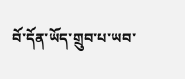བོ་དོན་ཡོད་གྲུབ་པ་ཡབ་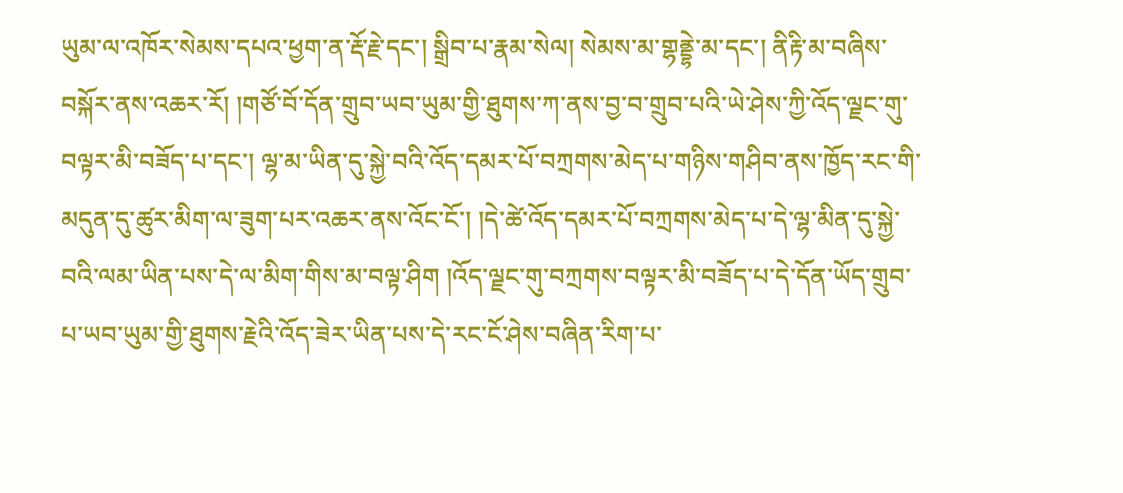ཡུམ་ལ་འཁོར་སེམས་དཔའ་ཕྱག་ན་རྡོ་རྗེ་དང་། སྒྲིབ་པ་རྣམ་སེལ། སེམས་མ་གྷནྡྷེ་མ་དང་། ནིརྟི་མ་བཞིས་བསྐོར་ནས་འཆར་རོ། །གཙོ་བོ་དོན་གྲུབ་ཡབ་ཡུམ་གྱི་ཐུགས་ཀ་ནས་བྱ་བ་གྲུབ་པའི་ཡེ་ཤེས་ཀྱི་འོད་ལྗང་གུ་བལྟར་མི་བཟོད་པ་དང་། ལྷ་མ་ཡིན་དུ་སྐྱེ་བའི་འོད་དམར་པོ་བཀྲགས་མེད་པ་གཉིས་གཤིབ་ནས་ཁྱོད་རང་གི་མདུན་དུ་ཚུར་མིག་ལ་ཟུག་པར་འཆར་ནས་འོང་ངོ་། །དེ་ཚེ་འོད་དམར་པོ་བཀྲགས་མེད་པ་དེ་ལྷ་མིན་དུ་སྐྱེ་བའི་ལམ་ཡིན་པས་དེ་ལ་མིག་གིས་མ་བལྟ་ཤིག །འོད་ལྗང་གུ་བཀྲགས་བལྟར་མི་བཟོད་པ་དེ་དོན་ཡོད་གྲུབ་པ་ཡབ་ཡུམ་གྱི་ཐུགས་རྗེའི་འོད་ཟེར་ཡིན་པས་དེ་རང་ངོ་ཤེས་བཞིན་རིག་པ་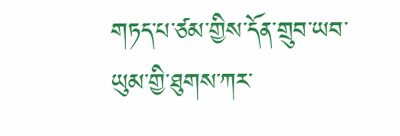གཏད་པ་ཙམ་གྱིས་དོན་གྲུབ་ཡབ་ཡུམ་གྱི་ཐུགས་ཀར་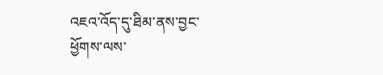འཇའ་འོད་དུ་ཐིམ་ནས་བྱང་ཕྱོགས་ལས་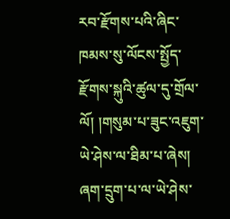རབ་རྫོགས་པའི་ཞིང་ཁམས་སུ་ལོངས་སྤྱོད་རྫོགས་སྐུའི་ཚུལ་དུ་གྲོལ་ལོ། །གསུམ་པ་ཟུང་འཇུག་ཡེ་ཤེས་ལ་ཐིམ་པ་ཞེས། ཞག་དྲུག་པ་ལ་ཡེ་ཤེས་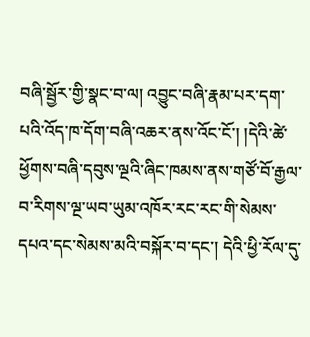བཞི་སྦྱོར་གྱི་སྣང་བ་ལ། འབྱུང་བཞི་རྣམ་པར་དག་པའི་འོད་ཁ་དོག་བཞི་འཆར་ནས་འོང་ངོ་། །དེའི་ཚེ་ཕྱོགས་བཞི་དབུས་ལྔའི་ཞིང་ཁམས་ནས་གཙོ་བོ་རྒྱལ་བ་རིགས་ལྔ་ཡབ་ཡུམ་འཁོར་རང་རང་གི་སེམས་དཔའ་དང་སེམས་མའི་བསྐོར་བ་དང་། དེའི་ཕྱི་རོལ་དུ་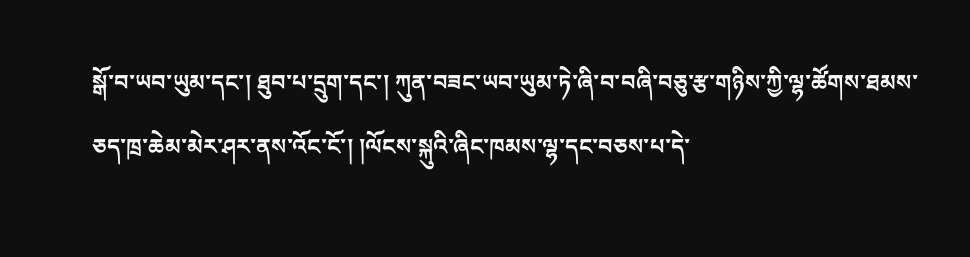སྒོ་བ་ཡབ་ཡུམ་དང་། ཐུབ་པ་དྲུག་དང་། ཀུན་བཟང་ཡབ་ཡུམ་ཏེ་ཞི་བ་བཞི་བཅུ་རྩ་གཉིས་ཀྱི་ལྷ་ཚོགས་ཐམས་ཅད་ཁྲ་ཆེམ་མེར་ཤར་ནས་འོང་ངོ་། །ལོངས་སྐུའི་ཞིང་ཁམས་ལྷ་དང་བཅས་པ་དེ་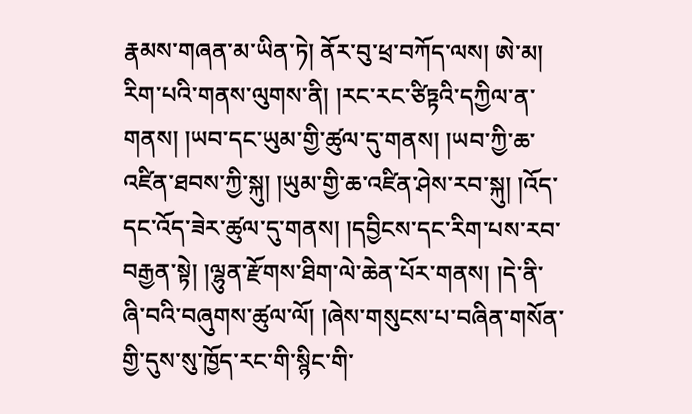རྣམས་གཞན་མ་ཡིན་ཏེ། ནོར་བུ་ཕྲ་བཀོད་ལས། ཨེ་མ། རིག་པའི་གནས་ལུགས་ནི། །རང་རང་ཙིཏྟའི་དཀྱིལ་ན་གནས། །ཡབ་དང་ཡུམ་གྱི་ཚུལ་དུ་གནས། །ཡབ་ཀྱི་ཆ་འཛིན་ཐབས་ཀྱི་སྐུ། །ཡུམ་གྱི་ཆ་འཛིན་ཤེས་རབ་སྐུ། །འོད་དང་འོད་ཟེར་ཚུལ་དུ་གནས། །དབྱིངས་དང་རིག་པས་རབ་བརྒྱན་སྟེ། །ལྷུན་རྫོགས་ཐིག་ལེ་ཆེན་པོར་གནས། །དེ་ནི་ཞི་བའི་བཞུགས་ཚུལ་ལོ། །ཞེས་གསུངས་པ་བཞིན་གསོན་གྱི་དུས་སུ་ཁྱོད་རང་གི་སྙིང་གི་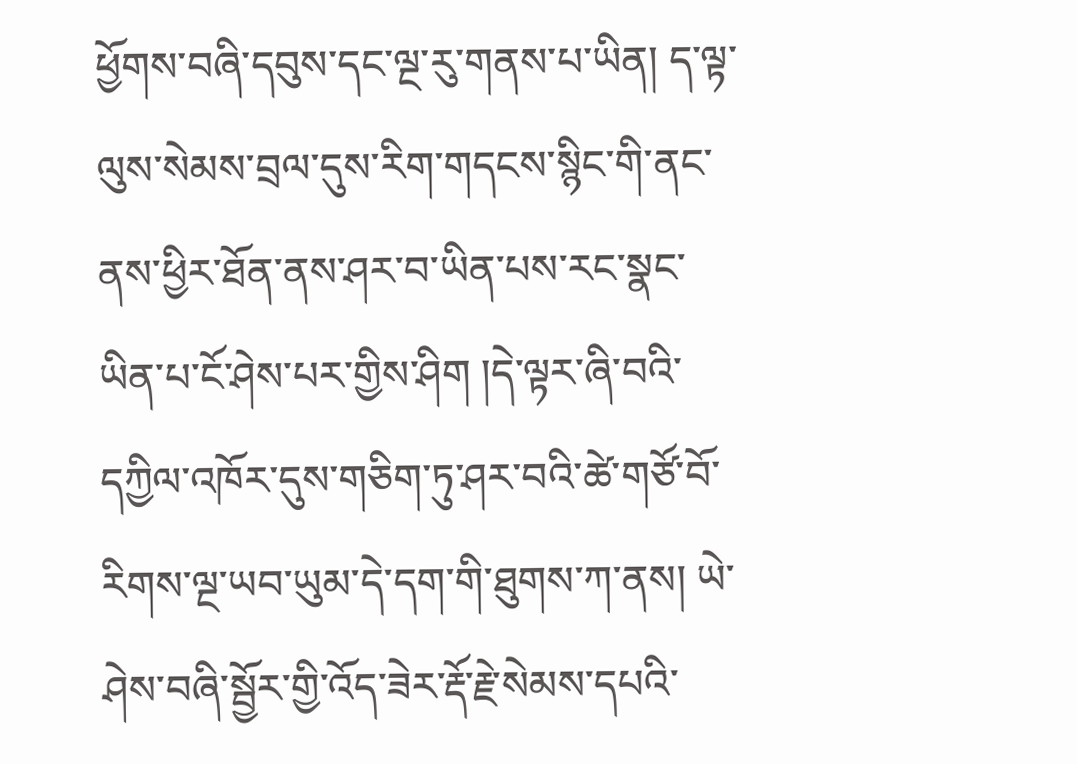ཕྱོགས་བཞི་དབུས་དང་ལྔ་རུ་གནས་པ་ཡིན། ད་ལྟ་ལུས་སེམས་བྲལ་དུས་རིག་གདངས་སྙིང་གི་ནང་ནས་ཕྱིར་ཐོན་ནས་ཤར་བ་ཡིན་པས་རང་སྣང་ཡིན་པ་ངོ་ཤེས་པར་གྱིས་ཤིག །དེ་ལྟར་ཞི་བའི་དཀྱིལ་འཁོར་དུས་གཅིག་ཏུ་ཤར་བའི་ཚེ་གཙོ་བོ་རིགས་ལྔ་ཡབ་ཡུམ་དེ་དག་གི་ཐུགས་ཀ་ནས། ཡེ་ཤེས་བཞི་སྦྱོར་གྱི་འོད་ཟེར་རྡོ་རྗེ་སེམས་དཔའི་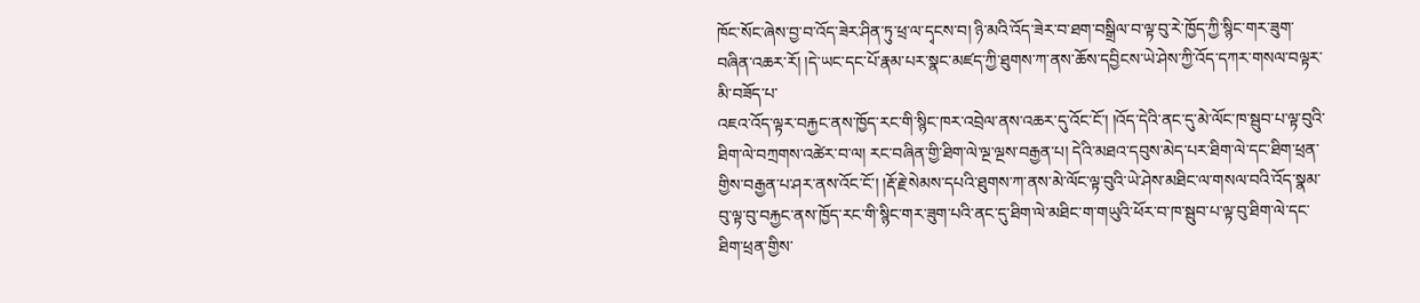ཁོང་སོང་ཞེས་བྱ་བ་འོད་ཟེར་ཤིན་ཏུ་ཕྲ་ལ་དྭངས་བ། ཉི་མའི་འོད་ཟེར་བ་ཐག་བསྒྲིལ་བ་ལྟ་བུ་རེ་ཁྱོད་ཀྱི་སྙིང་གར་ཟུག་བཞིན་འཆར་རོ། །དེ་ཡང་དང་པོ་རྣམ་པར་སྣང་མཛད་ཀྱི་ཐུགས་ཀ་ནས་ཆོས་དབྱིངས་ཡེ་ཤེས་ཀྱི་འོད་དཀར་གསལ་བལྟར་མི་བཟོད་པ་
འཇའ་འོད་ལྟར་བརྐྱང་ནས་ཁྱོད་རང་གི་སྙིང་ཁར་འབྲེལ་ནས་འཆར་དུ་འོང་ངོ་། །འོད་དེའི་ནང་དུ་མེ་ལོང་ཁ་སྦུབ་པ་ལྟ་བུའི་ཐིག་ལེ་བཀྲགས་འཚེར་བ་ལ། རང་བཞིན་གྱི་ཐིག་ལེ་ལྔ་ལྔས་བརྒྱན་པ། དེའི་མཐའ་དབུས་མེད་པར་ཐིག་ལེ་དང་ཐིག་ཕྲན་གྱིས་བརྒྱན་པ་ཤར་ནས་འོང་ངོ་། །རྡོ་རྗེ་སེམས་དཔའི་ཐུགས་ཀ་ནས་མེ་ལོང་ལྟ་བུའི་ཡེ་ཤེས་མཐིང་ལ་གསལ་བའི་འོད་སྣམ་བུ་ལྟ་བུ་བརྐྱང་ནས་ཁྱོད་རང་གི་སྙིང་གར་ཟུག་པའི་ནང་དུ་ཐིག་ལེ་མཐིང་ག་གཡུའི་ཕོར་བ་ཁ་སྦུབ་པ་ལྟ་བུ་ཐིག་ལེ་དང་ཐིག་ཕྲན་གྱིས་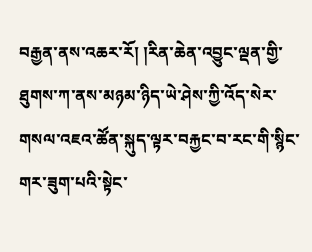བརྒྱན་ནས་འཆར་རོ། །རིན་ཆེན་འབྱུང་ལྡན་གྱི་ཐུགས་ཀ་ནས་མཉམ་ཉིད་ཡེ་ཤེས་ཀྱི་འོད་སེར་གསལ་འཇའ་ཚོན་སྐུད་ལྟར་བརྐྱང་བ་རང་གི་སྙིང་གར་ཟུག་པའི་སྟེང་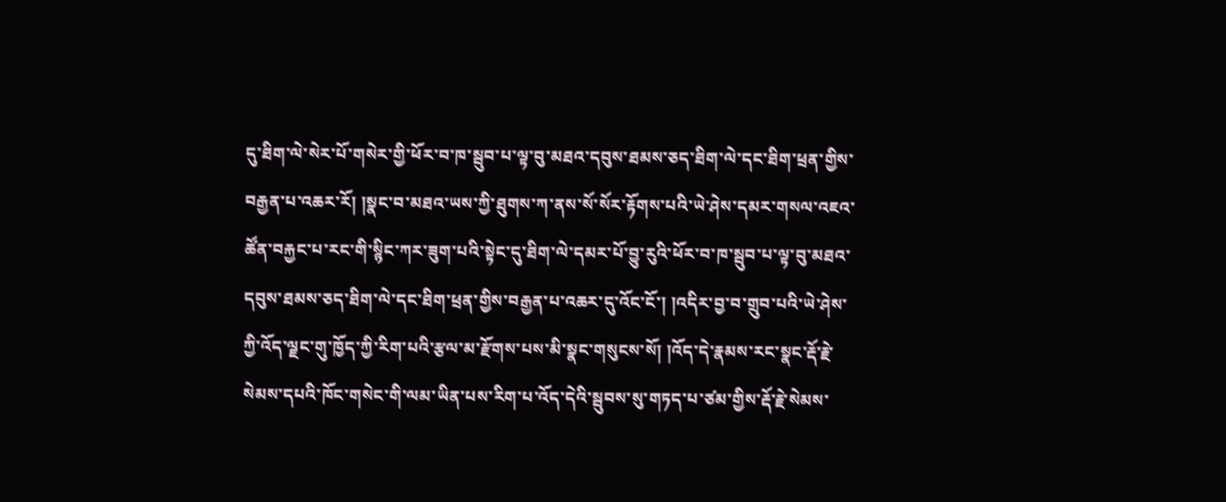དུ་ཐིག་ལེ་སེར་པོ་གསེར་གྱི་ཕོར་བ་ཁ་སྦུབ་པ་ལྟ་བུ་མཐའ་དབུས་ཐམས་ཅད་ཐིག་ལེ་དང་ཐིག་ཕྲན་གྱིས་བརྒྱན་པ་འཆར་རོ། །སྣང་བ་མཐའ་ཡས་ཀྱི་ཐུགས་ཀ་ནས་སོ་སོར་རྟོགས་པའི་ཡེ་ཤེས་དམར་གསལ་འཇའ་ཚོན་བརྐྱང་པ་རང་གི་སྙིང་ཀར་ཟུག་པའི་སྟེང་དུ་ཐིག་ལེ་དམར་པོ་བྱུ་རུའི་ཕོར་བ་ཁ་སྦུབ་པ་ལྟ་བུ་མཐའ་དབུས་ཐམས་ཅད་ཐིག་ལེ་དང་ཐིག་ཕྲན་གྱིས་བརྒྱན་པ་འཆར་དུ་འོང་ངོ་། །འདིར་བྱ་བ་གྲུབ་པའི་ཡེ་ཤེས་ཀྱི་འོད་ལྗང་གུ་ཁྱོད་ཀྱི་རིག་པའི་རྩལ་མ་རྫོགས་པས་མི་སྣང་གསུངས་སོ། །འོད་དེ་རྣམས་རང་སྣང་རྡོ་རྗེ་སེམས་དཔའི་ཁོང་གསེང་གི་ལམ་ཡིན་པས་རིག་པ་འོད་དེའི་སྦུབས་སུ་གཏད་པ་ཙམ་གྱིས་རྡོ་རྗེ་སེམས་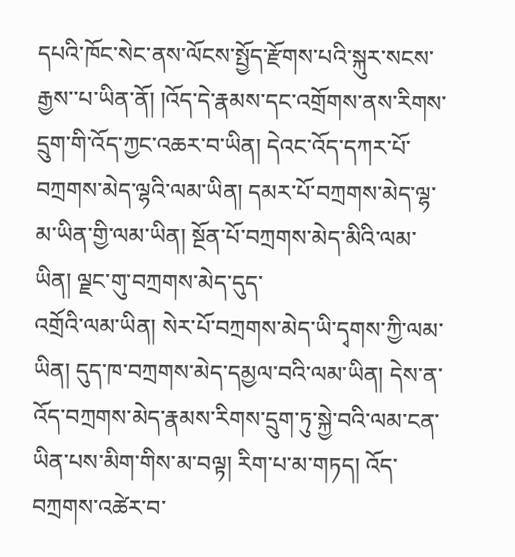དཔའི་ཁོང་སེང་ནས་ལོངས་སྤྱོད་རྫོགས་པའི་སྐུར་སངས་རྒྱས་་པ་ཡིན་ནོ། །འོད་དེ་རྣམས་དང་འགྲོགས་ནས་རིགས་དྲུག་གི་འོད་ཀྱང་འཆར་བ་ཡིན། དེའང་འོད་དཀར་པོ་བཀྲགས་མེད་ལྷའི་ལམ་ཡིན། དམར་པོ་བཀྲགས་མེད་ལྷ་མ་ཡིན་གྱི་ལམ་ཡིན། སྔོན་པོ་བཀྲགས་མེད་མིའི་ལམ་ཡིན། ལྗང་གུ་བཀྲགས་མེད་དུད་
འགྲོའི་ལམ་ཡིན། སེར་པོ་བཀྲགས་མེད་ཡི་དྭགས་ཀྱི་ལམ་ཡིན། དུད་ཁ་བཀྲགས་མེད་དམྱལ་བའི་ལམ་ཡིན། དེས་ན་འོད་བཀྲགས་མེད་རྣམས་རིགས་དྲུག་ཏུ་སྐྱེ་བའི་ལམ་ངན་ཡིན་པས་མིག་གིས་མ་བལྟ། རིག་པ་མ་གཏད། འོད་བཀྲགས་འཚེར་བ་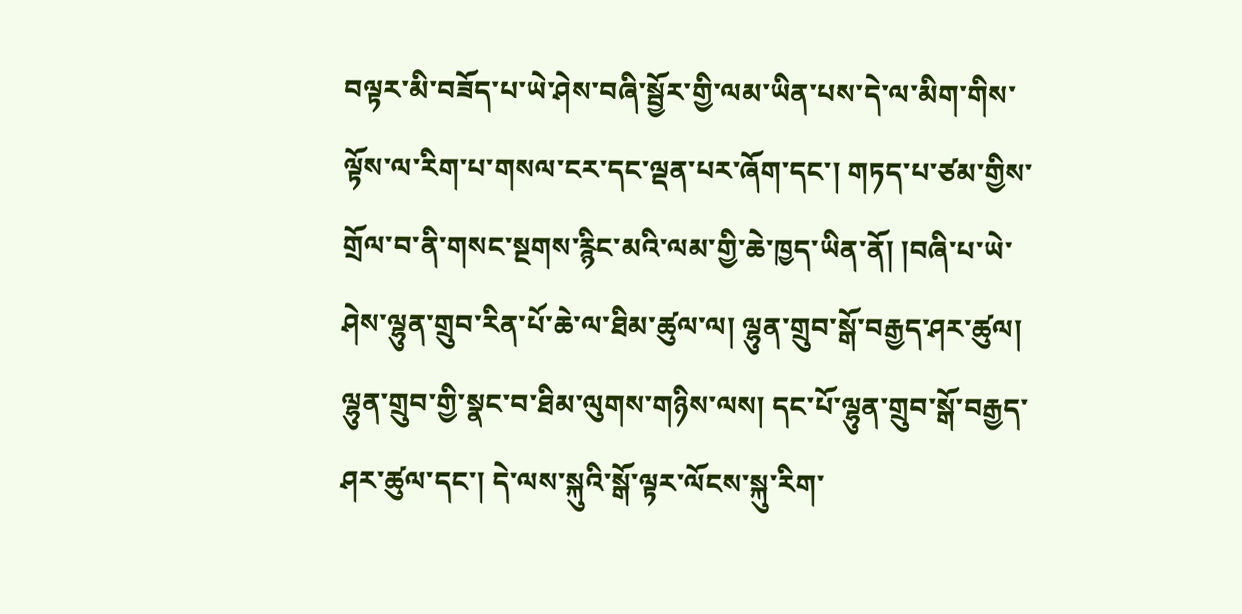བལྟར་མི་བཟོད་པ་ཡེ་ཤེས་བཞི་སྦྱོར་གྱི་ལམ་ཡིན་པས་དེ་ལ་མིག་གིས་ལྟོས་ལ་རིག་པ་གསལ་ངར་དང་ལྡན་པར་ཞོག་དང་། གཏད་པ་ཙམ་གྱིས་གྲོལ་བ་ནི་གསང་སྔགས་རྙིང་མའི་ལམ་གྱི་ཆེ་ཁྱད་ཡིན་ནོ། །བཞི་པ་ཡེ་ཤེས་ལྷུན་གྲུབ་རིན་པོ་ཆེ་ལ་ཐིམ་ཚུལ་ལ། ལྷུན་གྲུབ་སྒོ་བརྒྱད་ཤར་ཚུལ། ལྷུན་གྲུབ་གྱི་སྣང་བ་ཐིམ་ལུགས་གཉིས་ལས། དང་པོ་ལྷུན་གྲུབ་སྒོ་བརྒྱད་ཤར་ཚུལ་དང་། དེ་ལས་སྐུའི་སྒོ་ལྟར་ལོངས་སྐུ་རིག་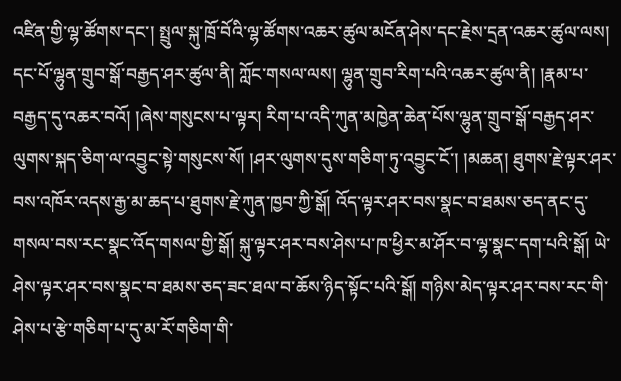འཛིན་གྱི་ལྷ་ཚོགས་དང་། སྤྲུལ་སྐུ་ཁྲོ་བོའི་ལྷ་ཚོགས་འཆར་ཚུལ་མངོན་ཤེས་དང་རྗེས་དྲན་འཆར་ཚུལ་ལས། དང་པོ་ལྷུན་གྲུབ་སྒོ་བརྒྱད་ཤར་ཚུལ་ནི། ཀློང་གསལ་ལས། ལྷུན་གྲུབ་རིག་པའི་འཆར་ཚུལ་ནི། །རྣམ་པ་བརྒྱད་དུ་འཆར་བའོ། །ཞེས་གསུངས་པ་ལྟར། རིག་པ་འདི་ཀུན་མཁྱེན་ཆེན་པོས་ལྷུན་གྲུབ་སྒོ་བརྒྱད་ཤར་ལུགས་སྐད་ཅིག་ལ་འབྱུང་སྟེ་གསུངས་སོ། །ཤར་ལུགས་དུས་གཅིག་ཏུ་འབྱུང་ངོ་། །མཆན། ཐུགས་རྗེ་ལྟར་ཤར་བས་འཁོར་འདས་རྒྱ་མ་ཆད་པ་ཐུགས་རྗེ་ཀུན་ཁྱབ་ཀྱི་སྒོ། འོད་ལྟར་ཤར་བས་སྣང་བ་ཐམས་ཅད་ནང་དུ་གསལ་བས་རང་སྣང་འོད་གསལ་གྱི་སྒོ། སྐུ་ལྟར་ཤར་བས་ཤེས་པ་ཁ་ཕྱིར་མ་ཤོར་བ་ལྷ་སྣང་དག་པའི་སྒོ། ཡེ་ཤེས་ལྟར་ཤར་བས་སྣང་བ་ཐམས་ཅད་ཟང་ཐལ་བ་ཆོས་ཉིད་སྟོང་པའི་སྒོ། གཉིས་མེད་ལྟར་ཤར་བས་རང་གི་ཤེས་པ་རྩེ་གཅིག་པ་དུ་མ་རོ་གཅིག་གི་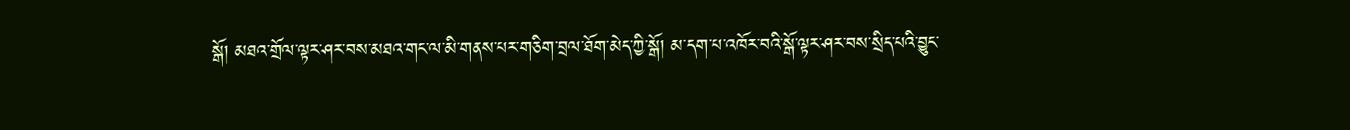སྒོ། མཐའ་གྲོལ་ལྟར་ཤར་བས་མཐའ་གང་ལ་མི་གནས་པར་གཅིག་བྲལ་ཐོག་མེད་ཀྱི་སྒོ། མ་དག་པ་འཁོར་བའི་སྒོ་ལྟར་ཤར་བས་སྲིད་པའི་བྱུང་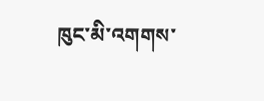ཁུང་མི་འགགས་